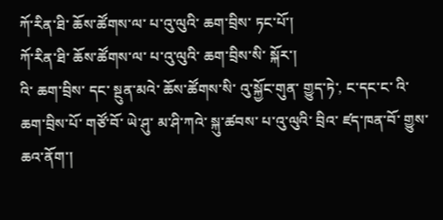ཀོ་རིན་ཐི་ ཆོས་ཚོགས་ལ་ པ་འུ་ལུའི་ ཆག་བྲིས་ ཏང་པོ་།
ཀོ་རིན་ཐི་ ཆོས་ཚོགས་ལ་ པ་འུ་ལུའི་ ཆག་བྲིས་སི་ སྐོར་།
འི་ ཆག་བྲིས་ དང་ སྔུན་མའེ་ ཆོས་ཚོགས་སི་ འུ་སྐྱོང་གུན་ གྱུད་ཏེ་, ང་དང་ང་ འི་ ཆག་བྲིས་པོ་ གཙོ་བོ་ ཡེ་ཤུ་ མ་ཤི་ཀའེ་ སྐུ་ཚབས་ པ་འུ་ལུའི་ བྲིའ་ ཛད་ཁན་བོ་ གྱུས་ ཆའ་ནོག་།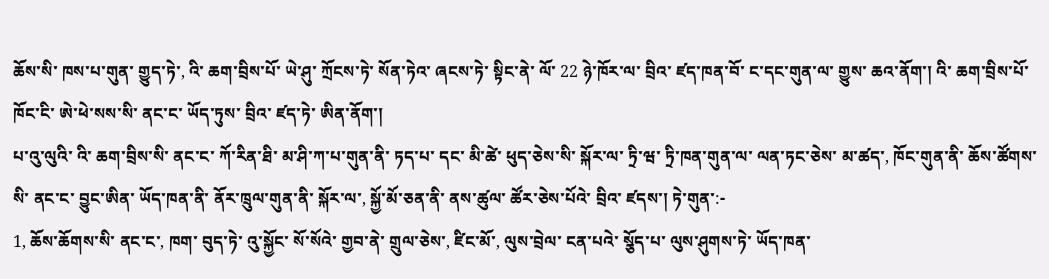ཆོས་སི་ ཁས་པ་གུན་ གྱུད་ཏེ་, འི་ ཆག་བྲིས་པོ་ ཡེ་ཤུ་ ཀྲོངས་ཏེ་ སོན་ཏེའ་ ཞངས་ཏེ་ སྟིང་ནེ་ ལོ་ 22 ཉེ་ཁོར་ལ་ བྲིའ་ ཛད་ཁན་བོ་ ང་དང་གུན་ལ་ གྱུས་ ཆའ་ནོག་། འི་ ཆག་བྲིས་པོ་ ཁོང་ངི་ ཨེ་ཕེ་སས་སི་ ནང་ང་ ཡོད་ཏུས་ བྲིའ་ ཛད་ཏེ་ ཨིན་ནོག་།
པ་འུ་ལུའི་ འི་ ཆག་བྲིས་སི་ ནང་ང་ ཀོ་རིན་ཐི་ མ་ཤི་ཀ་པ་གུན་ནི་ ཏད་པ་ དང་ མི་ཚེ་ ཕུད་ཅེས་སི་ སྐོར་ལ་ ཏྲི་ཝ་ ཏྲི་ཁན་གུན་ལ་ ལན་ཏང་ཅེས་ མ་ཚད་, ཁོང་གུན་ནི་ ཆོས་ཚོགས་སི་ ནང་ང་ བྱུང་ཨིན་ ཡོད་ཁན་ནི་ ནོར་ཁྲུལ་གུན་ནི་ སྐོར་ལ་, སྐྱོ་མོ་ཅན་ནི་ ནས་ཚུལ་ ཚོར་ཅེས་པོའེ་ བྲིའ་ ཛདས་། ཏེ་གུན་:-
1, ཆོས་ཆོགས་སི་ ནང་ང་, ཁག་ བུད་ཏེ་ འུ་སྐྱོང་ སོ་སོའེ་ གྱབ་ནེ་ གྲུལ་ཅེས་, ཛིང་མོ་, ལུས་བྲེལ་ ངན་པའེ་ སྕོད་པ་ ལུས་ཤུགས་ཏེ་ ཡོད་ཁན་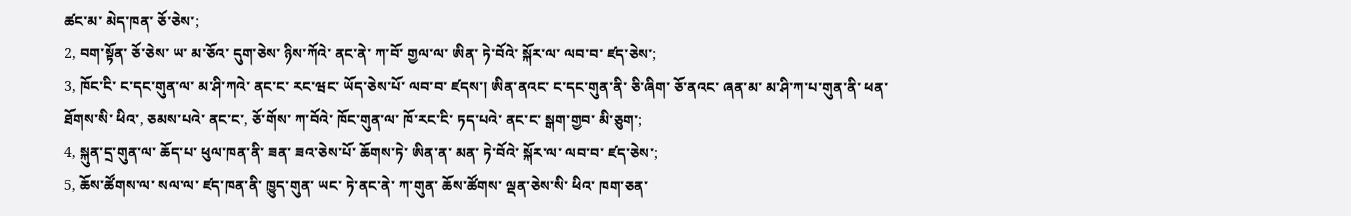ཚང་མ་ མེད་ཁན་ ཅོ་ཅེས་;
2, བག་སྟོན་ ཅོ་ཅེས་ ཡ་ མ་ཅོའ་ དུག་ཅེས་ ཉིས་ཀོའེ་ ནང་ནེ་ ཀ་བོ་ གྱལ་ལ་ ཨིན་ ཏེ་བོའེ་ སྐོར་ལ་ ལབ་བ་ ཛད་ཅེས་;
3, ཁོང་ངི་ ང་དང་གུན་ལ་ མ་ཤི་ཀའེ་ ནང་ང་ རང་ཝང་ ཡོད་ཅེས་པོ་ ལབ་བ་ ཛདས་། ཨིན་ནའང་ ང་དང་གུན་ནི་ ཅི་ཞིག་ ཅོ་ནའང་ ཞན་མ་ མ་ཤི་ཀ་པ་གུན་ནི་ ཕན་ཐོགས་སི་ ཕིའ་, ཅམས་པའེ་ ནང་ང་, ཅོ་གོས་ ཀ་བོའེ་ ཁོང་གུན་ལ་ ཁོ་རང་ངི་ ཏད་པའེ་ ནང་ང་ སྒག་གྱབ་ མི་ཅུག་;
4, སྐུན་དྲ་གུན་ལ་ ཆོད་པ་ ཕུལ་ཁན་ནི་ ཟན་ ཟའ་ཅེས་པོ་ ཆོགས་ཏེ་ ཨིན་ན་ མན་ ཏེ་བོའེ་ སྐོར་ལ་ ལབ་བ་ ཛད་ཅེས་;
5, ཆོས་ཚོགས་ལ་ སལ་ལ་ ཛད་ཁན་ནི་ ཁྱུད་གུན་ ཡང་ ཏེ་ནང་ནེ་ ཀ་གུན་ ཆོས་ཚོགས་ ལྡན་ཅེས་སི་ ཕིའ་ ཁག་ཅན་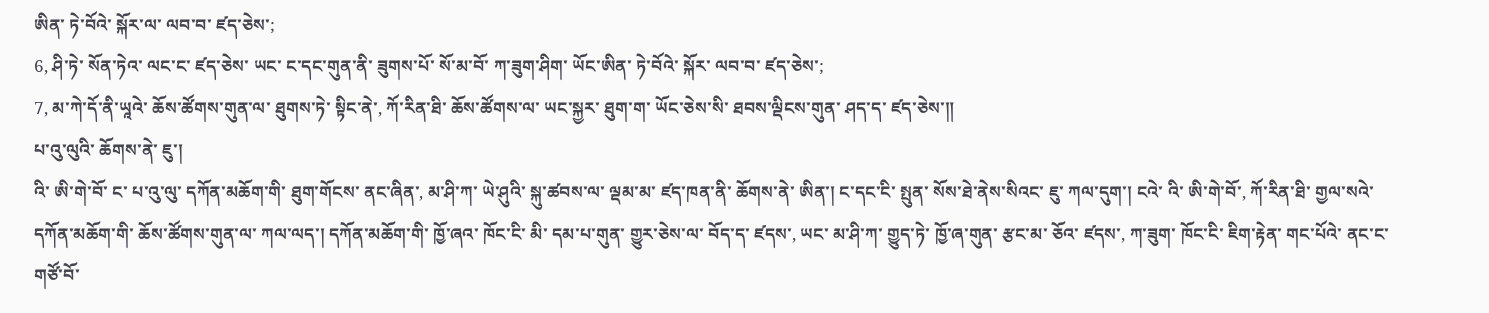ཨིན་ ཏེ་བོའེ་ སྐོར་ལ་ ལབ་བ་ ཛད་ཅེས་;
6, ཤི་ཏེ་ སོན་ཏེའ་ ལང་ང་ ཛད་ཅེས་ ཡང་ ང་དང་གུན་ནི་ ཟུགས་པོ་ སོ་མ་བོ་ ཀ་ཟུག་ཤིག་ ཡོང་ཨིན་ ཏེ་བོའེ་ སྐོར་ ལབ་བ་ ཛད་ཅེས་;
7, མ་ཀེ་དོ་ནི་ཡཱའེ་ ཆོས་ཚོགས་གུན་ལ་ ཐུགས་ཏེ་ སྟིང་ནེ་, ཀོ་རིན་ཐི་ ཆོས་ཚོགས་ལ་ ཡང་སྐྱར་ ཐུག་ག་ ཡོང་ཅེས་སི་ ཐབས་ལྡིངས་གུན་ ཤད་ད་ ཛད་ཅེས་༎
པ་འུ་ལུའི་ ཆོགས་ནེ་ ཇུ་།
འི་ ཨི་གེ་བོ་ ང་ པ་འུ་ལུ་ དཀོན་མཆོག་གི་ ཐུག་གོངས་ ནང་ཞིན་, མ་ཤི་ཀ་ ཡེ་ཤུའི་ སྐུ་ཚབས་ལ་ ལྡམ་མ་ ཛད་ཁན་ནི་ ཆོགས་ནེ་ ཨིན་། ང་དང་ངི་ སྤུན་ སོས་ཐེ་ནེས་སིའང་ ཇུ་ ཀལ་དུག་། ངའེ་ འི་ ཨི་གེ་བོ་, ཀོ་རིན་ཐི་ གྱལ་སའེ་ དཀོན་མཆོག་གི་ ཆོས་ཚོགས་གུན་ལ་ ཀལ་ལད་། དཀོན་མཆོག་གི་ ཁྱོ་ཞའ་ ཁོང་ངི་ མི་ དམ་པ་གུན་ གྱུར་ཅེས་ལ་ བོད་ད་ ཛདས་, ཡང་ མ་ཤི་ཀ་ གྱུད་ཏེ་ ཁྱོ་ཞ་གུན་ རྩང་མ་ ཅོའ་ ཛདས་, ཀ་ཟུག་ ཁོང་ངི་ ཇིག་རྟེན་ གང་པོའེ་ ནང་ང་ གཙོ་བོ་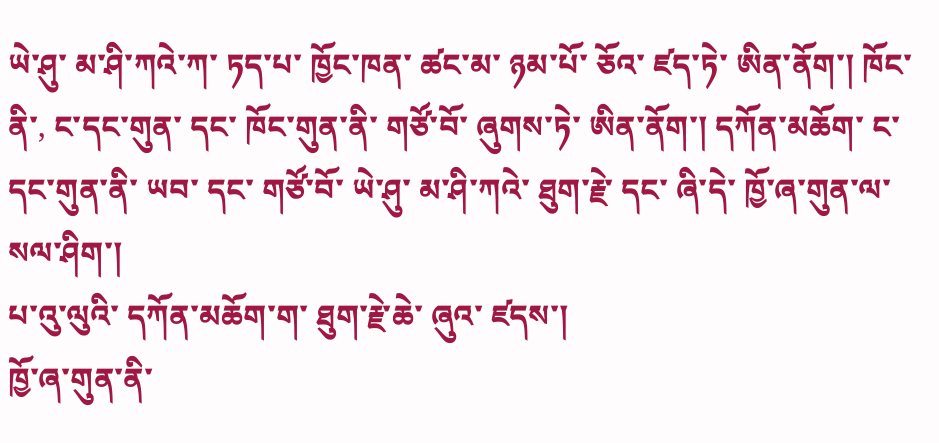ཡེ་ཤུ་ མ་ཤི་ཀའེ་ཀ་ ཏད་པ་ ཁྱོང་ཁན་ ཚང་མ་ ཉམ་པོ་ ཅོའ་ ཛད་ཏེ་ ཨིན་ནོག་། ཁོང་ ནི་, ང་དང་གུན་ དང་ ཁོང་གུན་ནི་ གཙོ་བོ་ ཞུགས་ཏེ་ ཨིན་ནོག་། དཀོན་མཆོག་ ང་དང་གུན་ནི་ ཡབ་ དང་ གཙོ་བོ་ ཡེ་ཤུ་ མ་ཤི་ཀའེ་ ཐུག་རྗེ་ དང་ ཞི་དེ་ ཁྱོ་ཞ་གུན་ལ་ སལ་ཤིག་།
པ་འུ་ལུའི་ དཀོན་མཆོག་ག་ ཐུག་རྗེ་ཆེ་ ཞུའ་ ཛདས་།
ཁྱོ་ཞ་གུན་ནི་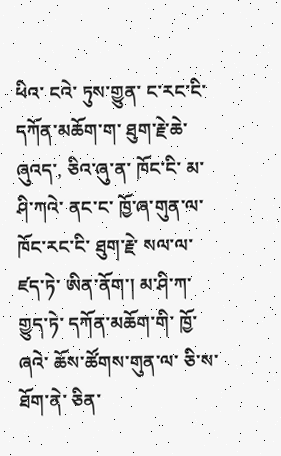ཕིའ་ ངའེ་ ཏུས་གྱུན་ ང་རང་ངི་ དཀོན་མཆོག་ག་ ཐུག་རྗེ་ཆེ་ ཞུའད་, ཅིའ་ཞུ་ན་ ཁོང་ངི་ མ་ཤི་ཀའེ་ ནང་ང་ ཁྱོ་ཞ་གུན་ལ་ ཁོང་རང་ངི་ ཐུག་རྗེ་ སལ་ལ་ ཛད་ཏེ་ ཨིན་ནོག་། མ་ཤི་ཀ་ གྱུད་ཏེ་ དཀོན་མཆོག་གི་ ཁྱོ་ཞའེ་ ཆོས་ཚོགས་གུན་ལ་ ཅི་ས་ཐོག་ནེ་ ཅིན་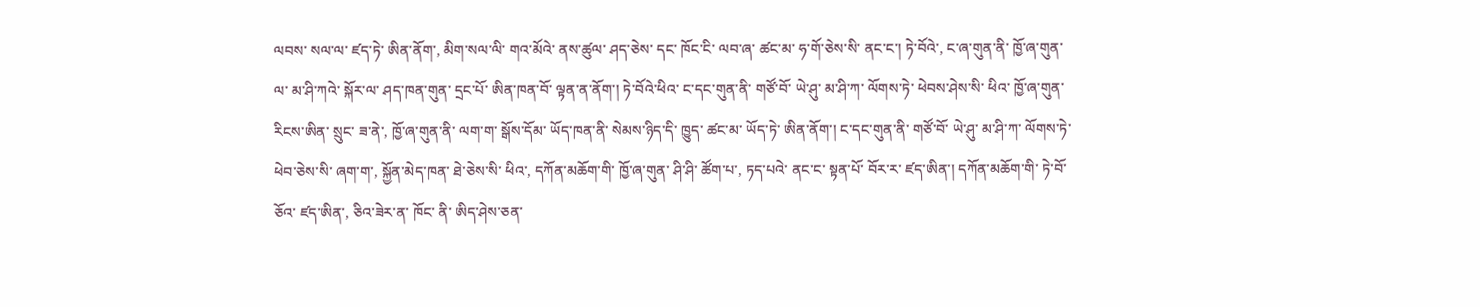ལབས་ སལ་ལ་ ཛད་ཏེ་ ཨིན་ནོག་, མིག་སལ་ལི་ གའ་མོའེ་ ནས་ཚུལ་ ཤད་ཅེས་ དང་ ཁོང་ངི་ ལབ་ཞ་ ཚང་མ་ ཧ་གོ་ཅེས་སི་ ནང་ང་། ཏེ་བོའེ་, ང་ཞ་གུན་ནི་ ཁྱོ་ཞ་གུན་ལ་ མ་ཤི་ཀའེ་ སྐོར་ལ་ ཤད་ཁན་གུན་ དྲང་པོ་ ཨིན་ཁན་བོ་ ལྟན་ན་ནོག་། ཏེ་བོའེ་ཕིའ་ ང་དང་གུན་ནི་ གཙོ་བོ་ ཡེ་ཤུ་ མ་ཤི་ཀ་ ལོགས་ཏེ་ ཕེབས་ཤེས་སི་ ཕིའ་ ཁྱོ་ཞ་གུན་ རིངས་ཨིན་ སྲུང་ ཟ་ནེ་, ཁྱོ་ཞ་གུན་ནི་ ལག་ག་ སྒོས་དོམ་ ཡོད་ཁན་ནི་ སེམས་ཉིད་དི་ ཁྱུད་ ཚང་མ་ ཡོད་ཏེ་ ཨིན་ནོག་། ང་དང་གུན་ནི་ གཙོ་བོ་ ཡེ་ཤུ་ མ་ཤི་ཀ་ ལོགས་ཏེ་ ཕེབ་ཅེས་སི་ ཞག་ག་, སྐྱོན་མེད་ཁན་ ཐེ་ཅེས་སི་ ཕིའ་, དཀོན་མཆོག་གི་ ཁྱོ་ཞ་གུན་ ཤི་ཤི་ ཚོག་པ་, ཏད་པའེ་ ནང་ང་ སྟན་པོ་ བོར་ར་ ཛད་ཨིན་། དཀོན་མཆོག་གི་ ཏེ་བོ་ ཅོའ་ ཛད་ཨིན་, ཅིའ་ཟེར་ན་ ཁོང་ ནི་ ཨིད་ཤེས་ཅན་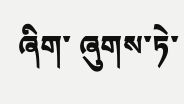ཞིག་ ཞུགས་ཏེ་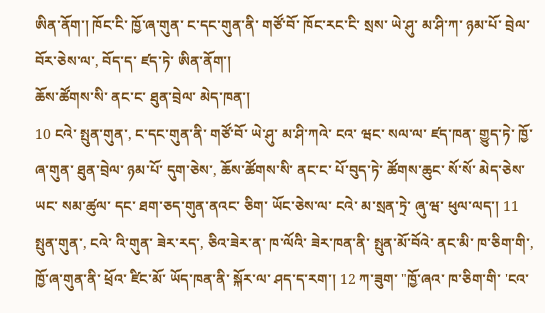ཨིན་ནོག་། ཁོང་ངི་ ཁྱོ་ཞ་གུན་ ང་དང་གུན་ནི་ གཙོ་བོ་ ཁོང་རང་ངི་ སྲས་ ཡེ་ཤུ་ མ་ཤི་ཀ་ ཉམ་པོ་ བྲེལ་ བོར་ཅེས་ལ་, བོད་ད་ ཛད་ཏེ་ ཨིན་ནོག་།
ཆོས་ཚོགས་སི་ ནང་ང་ ཐུན་བྲེལ་ མེད་ཁན་།
10 ངའེ་ སྤུན་གུན་, ང་དང་གུན་ནི་ གཙོ་བོ་ ཡེ་ཤུ་ མ་ཤི་ཀའེ་ ངའ་ ཝང་ སལ་ལ་ ཛད་ཁན་ གྱུད་ཏེ་ ཁྱོ་ཞ་གུན་ ཐུན་བྲེལ་ ཉམ་པོ་ དུག་ཅེས་, ཆོས་ཚོགས་སི་ ནང་ང་ པོ་བུད་ཏེ་ ཚོགས་ཆུང་ སོ་སོ་ མེད་ཅེས་ ཡང་ སམ་ཚུལ་ དང་ ཐག་ཅད་གུན་ནའང་ ཅིག་ ཡོང་ཅེས་ལ་ ངའེ་ མ་སྲན་ཏྲེ་ ཞུ་ཝ་ ཕུལ་ལད་། 11 སྤུན་གུན་, ངའེ་ འི་གུན་ ཟེར་རད་, ཅིའ་ཟེར་ན་ ཁ་ལོའི་ ཟེར་ཁན་ནི་ སྤུན་མོ་བོའེ་ ནང་མི་ ཁ་ཅིག་གི་, ཁྱོ་ཞ་གུན་ནི་ ཕྲོའ་ ཛིང་མོ་ ཡོད་ཁན་ནི་ སྐོར་ལ་ ཤད་ད་རག་། 12 ཀ་ཟུག་ "ཁྱོ་ཞའ་ ཁ་ཅིག་གི་ 'ངའ་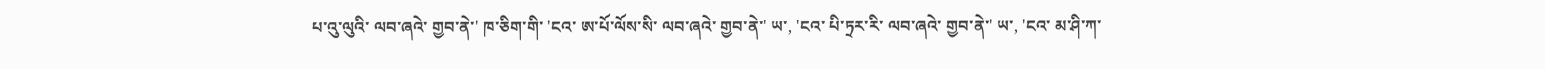པ་འུ་ལུའི་ ལབ་ཞའེ་ གྱབ་ནེ་' ཁ་ཅིག་གི་ 'ངའ་ ཨ་པོ་ལོས་སི་ ལབ་ཞའེ་ གྱབ་ནེ་' ཡ་, 'ངའ་ པི་ཏྲར་རི་ ལབ་ཞའེ་ གྱབ་ནེ་' ཡ་, 'ངའ་ མ་ཤི་ཀ་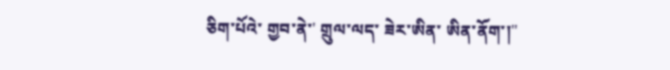ཅིག་པོའེ་ གྱབ་ནེ་' གྲུལ་ལད་ ཟེར་ཨིན་ ཨིན་ནོག་།"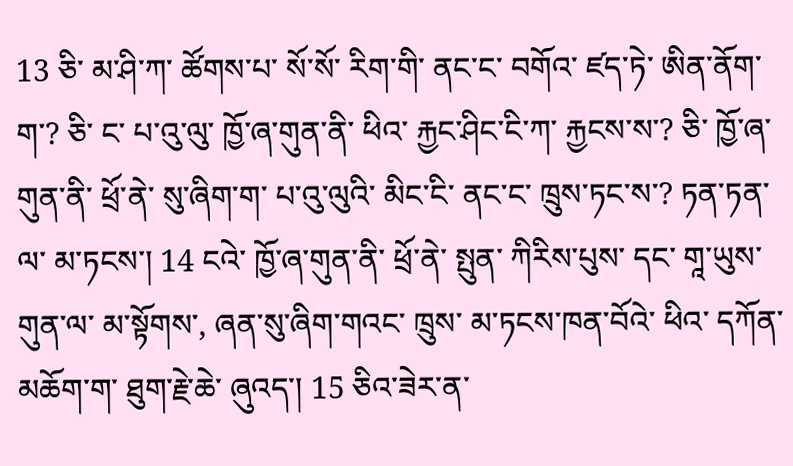13 ཅི་ མ་ཤི་ཀ་ ཚོགས་པ་ སོ་སོ་ རིག་གི་ ནང་ང་ བགོའ་ ཛད་ཏེ་ ཨིན་ནོག་ག་? ཅི་ ང་ པ་འུ་ལུ་ ཁྱོ་ཞ་གུན་ནི་ ཕིའ་ རྐྱང་ཤིང་ངི་ཀ་ རྐྱངས་ས་? ཅི་ ཁྱོ་ཞ་གུན་ནི་ ཕྲོ་ནེ་ སུ་ཞིག་ག་ པ་འུ་ལུའི་ མིང་ངི་ ནང་ང་ ཁྲུས་ཏང་ས་? ཏན་ཏན་ལ་ མ་ཏངས་། 14 ངའེ་ ཁྱོ་ཞ་གུན་ནི་ ཕྲོ་ནེ་ སྤུན་ ཀིརིས་པུས་ དང་ གཱ་ཡུས་ གུན་ལ་ མ་སྟོགས་, ཞན་སུ་ཞིག་གའང་ ཁྲུས་ མ་ཏངས་ཁན་བོའེ་ ཕིའ་ དཀོན་མཆོག་ག་ ཐུག་རྗེ་ཆེ་ ཞུའད་། 15 ཅིའ་ཟེར་ན་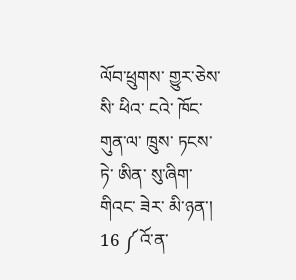ལོབ་ཕྲུགས་ གྱུར་ཅེས་སི་ ཕིའ་ ངའེ་ ཁོང་གུན་ལ་ ཁྲུས་ ཏངས་ཏེ་ ཨིན་ སུ་ཞིག་གིའང་ ཟེར་ མི་ཉན་། 16 ༼འོ་ན་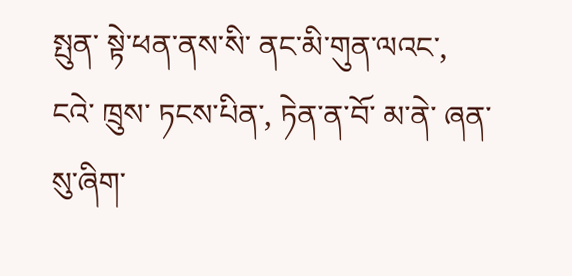སྤུན་ སྟེ་ཕན་ནས་སི་ ནང་མི་གུན་ལའང་, ངའེ་ ཁྲུས་ ཏངས་པིན་, ཏེན་ན་བོ་ མ་ནེ་ ཞན་སུ་ཞིག་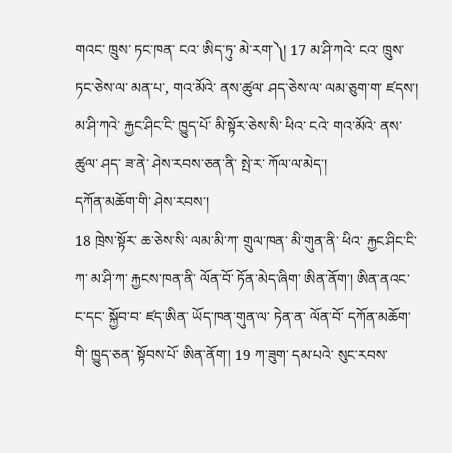གའང་ ཁྲུས་ ཏང་ཁན་ ངའ་ ཨིད་ཏུ་ མེ་རག་༽། 17 མ་ཤི་ཀའེ་ ངའ་ ཁྲུས་ ཏང་ཅེས་ལ་ མན་པ་, གའ་མོའེ་ ནས་ཚུལ་ ཤད་ཅེས་ལ་ ལམ་ཅུག་ག་ ཛདས་། མ་ཤི་ཀའེ་ རྐྱང་ཤིང་ངི་ ཁྱུད་པོ་ མི་སྟོར་ཅེས་སི་ ཕིའ་ ངའེ་ གའ་མོའེ་ ནས་ཚུལ་ ཤད་ ཟ་ནེ་ ཤེས་རབས་ཅན་ནི་ སྤེ་ར་ ཀོལ་ལ་མེད་།
དཀོན་མཆོག་གི་ ཤེས་རབས་།
18 ཁྲེས་སྟོར་ ཆ་ཅེས་སི་ ལམ་མི་ཀ་ གྲུལ་ཁན་ མི་གུན་ནི་ ཕིའ་ རྐྱང་ཤིང་ངི་ཀ་ མ་ཤི་ཀ་ རྐྱངས་ཁན་ནི་ ལོན་བོ་ ཏོན་མེད་ཞིག་ ཨིན་ནོག་། ཨིན་ནའང་ ང་དང་ སྐྱོབ་བ་ ཛད་ཨིན་ ཡོད་ཁན་གུན་ལ་ ཏེན་ན་ ལོན་བོ་ དཀོན་མཆོག་གི་ ཁྱུད་ཅན་ སྟོབས་པོ་ ཨིན་ནོག་། 19 ཀ་ཟུག་ དམ་པའེ་ སུང་རབས་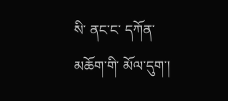སི་ ནང་ང་ དཀོན་མཆོག་གི་ མོལ་དུག་།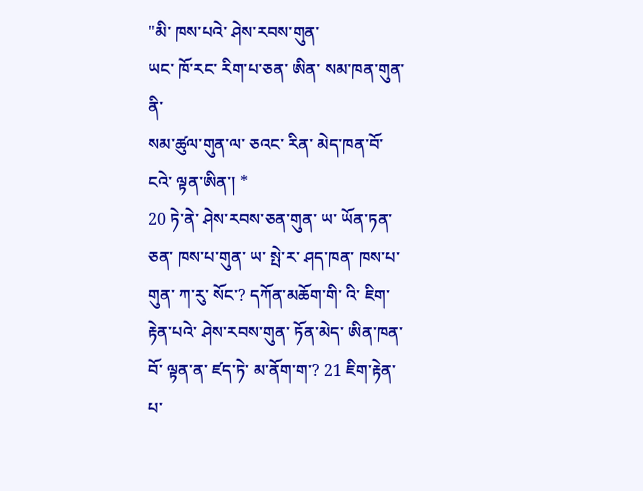"མི་ ཁས་པའེ་ ཤེས་རབས་གུན་
ཡང་ ཁོ་རང་ རིག་པ་ཅན་ ཨིན་ སམ་ཁན་གུན་ནི་
སམ་ཚུལ་གུན་ལ་ ཅའང་ རིན་ མེད་ཁན་བོ་ ངའེ་ ལྟན་ཨིན་། *
20 ཏེ་ནེ་ ཤེས་རབས་ཅན་གུན་ ཡ་ ཡོན་ཏན་ཅན་ ཁས་པ་གུན་ ཡ་ སྤེ་ར་ ཤད་ཁན་ ཁས་པ་གུན་ ཀ་རུ་ སོང་? དཀོན་མཆོག་གི་ འི་ ཇིག་རྟེན་པའེ་ ཤེས་རབས་གུན་ ཏོན་མེད་ ཨིན་ཁན་བོ་ ལྟན་ན་ ཛད་ཏེ་ མ་ནོག་ག་? 21 ཇིག་རྟེན་པ་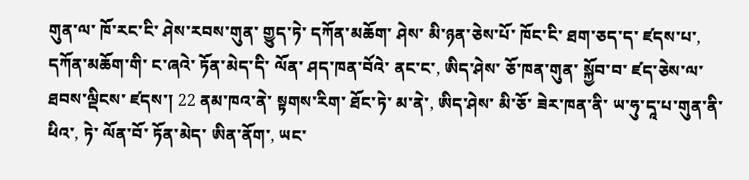གུན་ལ་ ཁོ་རང་ངི་ ཤེས་རབས་གུན་ གྱུད་ཏེ་ དཀོན་མཆོག་ ཤེས་ མི་ཉན་ཅེས་པོ་ ཁོང་ངི་ ཐག་ཅད་ད་ ཛདས་པ་, དཀོན་མཆོག་གི་ ང་ཞའེ་ ཏོན་མེད་དི་ ལོན་ ཤད་ཁན་བོའེ་ ནང་ང་, ཨིད་ཤེས་ ཅོ་ཁན་གུན་ སྐྱོབ་བ་ ཛད་ཅེས་ལ་ ཐབས་ལྡིངས་ ཛདས་། 22 ནམ་ཁའ་ནེ་ སྟགས་རིག་ ཐོང་ཏེ་ མ་ནེ་, ཨིད་ཤེས་ མི་ཅོ་ ཟེར་ཁན་ནི་ ཡ་ཧུ་དཱ་པ་གུན་ནི་ ཕིའ་, ཏེ་ ལོན་བོ་ ཏོན་མེད་ ཨིན་ནོག་, ཡང་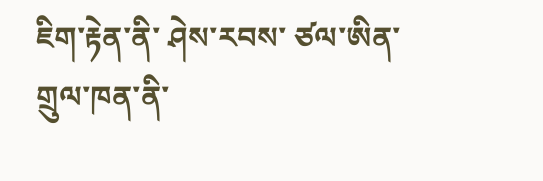ཇིག་རྟེན་ནི་ ཤེས་རབས་ ཙལ་ཨིན་ གྲུལ་ཁན་ནི་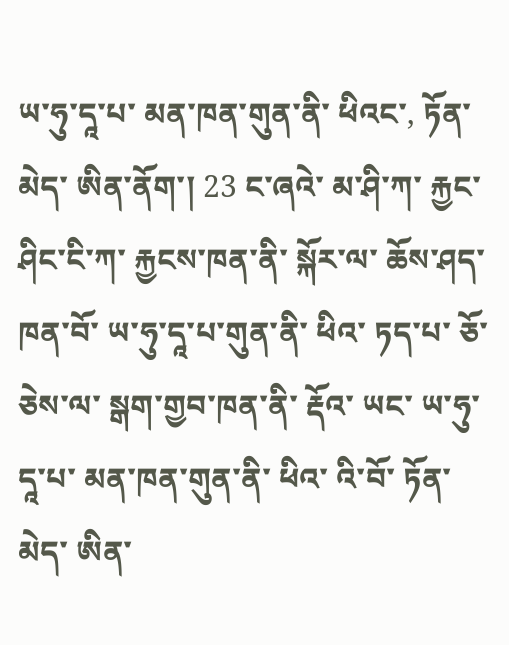ཡ་ཧུ་དཱ་པ་ མན་ཁན་གུན་ནི་ ཕིའང་, ཏོན་མེད་ ཨིན་ནོག་། 23 ང་ཞའེ་ མ་ཤི་ཀ་ རྐྱང་ཤིང་ངི་ཀ་ རྐྱངས་ཁན་ནི་ སྐོར་ལ་ ཆོས་ཤད་ཁན་བོ་ ཡ་ཧུ་དཱ་པ་གུན་ནི་ ཕིའ་ ཏད་པ་ ཅོ་ཅེས་ལ་ སྒག་གྱབ་ཁན་ནི་ རྡོའ་ ཡང་ ཡ་ཧུ་དཱ་པ་ མན་ཁན་གུན་ནི་ ཕིའ་ འི་བོ་ ཏོན་མེད་ ཨིན་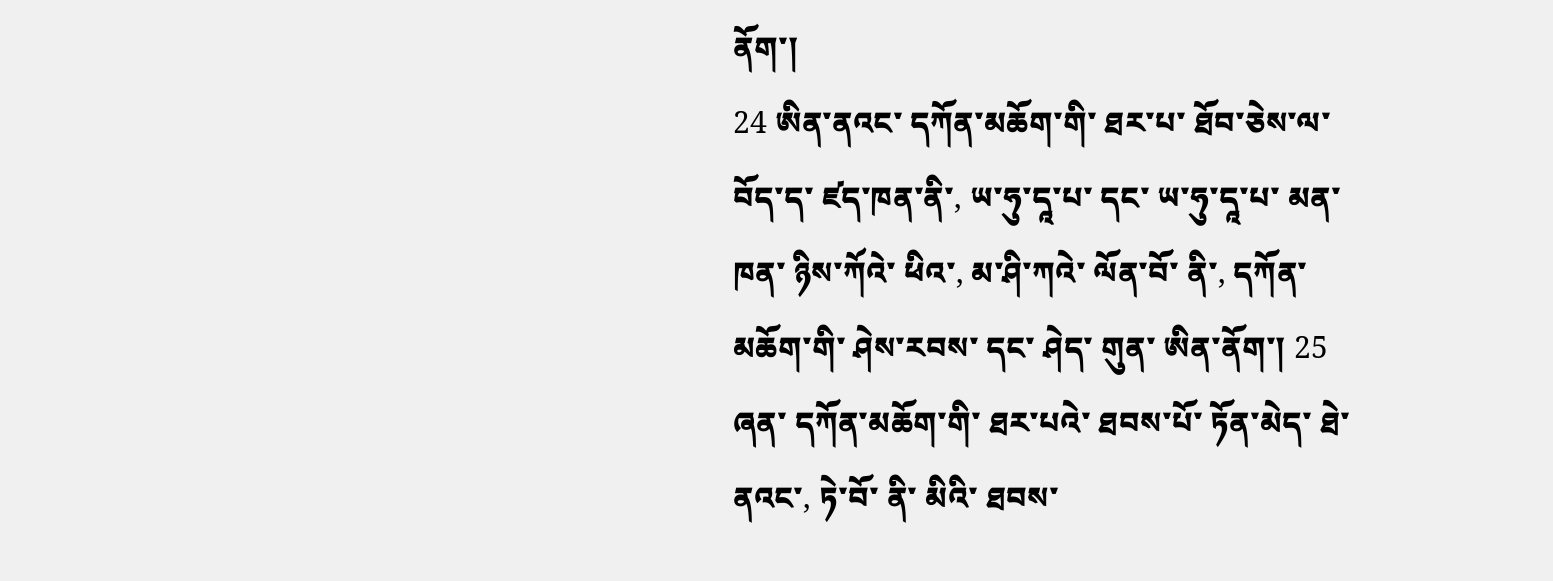ནོག་།
24 ཨིན་ནའང་ དཀོན་མཆོག་གི་ ཐར་པ་ ཐོབ་ཅེས་ལ་ བོད་ད་ ཛད་ཁན་ནི་, ཡ་ཧུ་དཱ་པ་ དང་ ཡ་ཧུ་དཱ་པ་ མན་ཁན་ ཉིས་ཀོའེ་ ཕིའ་, མ་ཤི་ཀའེ་ ལོན་བོ་ ནི་, དཀོན་མཆོག་གི་ ཤེས་རབས་ དང་ ཤེད་ གུན་ ཨིན་ནོག་། 25 ཞན་ དཀོན་མཆོག་གི་ ཐར་པའེ་ ཐབས་པོ་ ཏོན་མེད་ ཐེ་ནའང་, ཏེ་བོ་ ནི་ མིའི་ ཐབས་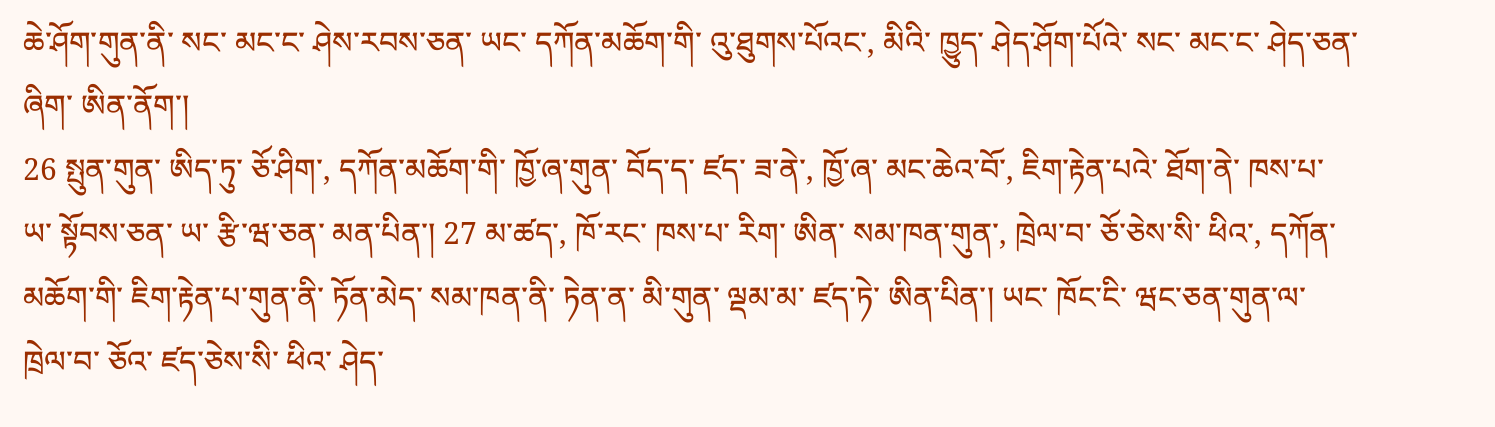ཆེ་ཤོག་གུན་ནི་ སང་ མང་ང་ ཤེས་རབས་ཅན་ ཡང་ དཀོན་མཆོག་གི་ འུ་ཐུགས་པོའང་, མིའི་ ཁྱུད་ ཤེད་ཤོག་པོའེ་ སང་ མང་ང་ ཤེད་ཅན་ཞིག་ ཨིན་ནོག་།
26 སྤུན་གུན་ ཨིད་ཏུ་ ཅོ་ཤིག་, དཀོན་མཆོག་གི་ ཁྱོ་ཞ་གུན་ བོད་ད་ ཛད་ ཟ་ནེ་, ཁྱོ་ཞ་ མང་ཆེའ་བོ་, ཇིག་རྟེན་པའེ་ ཐོག་ནེ་ ཁས་པ་ ཡ་ སྟོབས་ཅན་ ཡ་ རྩི་ཝ་ཅན་ མན་པིན་། 27 མ་ཚད་, ཁོ་རང་ ཁས་པ་ རིག་ ཨིན་ སམ་ཁན་གུན་, ཁྲེལ་བ་ ཅོ་ཅེས་སི་ ཕིའ་, དཀོན་མཆོག་གི་ ཇིག་རྟེན་པ་གུན་ནི་ ཏོན་མེད་ སམ་ཁན་ནི་ ཏེན་ན་ མི་གུན་ ལྡམ་མ་ ཛད་ཏེ་ ཨིན་པིན་། ཡང་ ཁོང་ངི་ ཝང་ཅན་གུན་ལ་ ཁྲེལ་བ་ ཅོའ་ ཛད་ཅེས་སི་ ཕིའ་ ཤེད་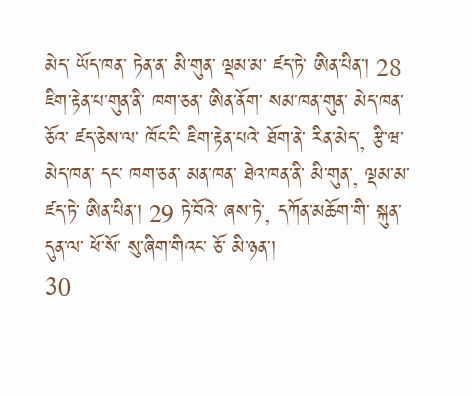མེད་ ཡོད་ཁན་ ཏེན་ན་ མི་གུན་ ལྡམ་མ་ ཛད་ཏེ་ ཨིན་པིན་། 28 ཇིག་རྟེན་པ་གུན་ནི་ ཁག་ཅན་ ཨིན་ནོག་ སམ་ཁན་གུན་ མེད་ཁན་ ཅོའ་ ཛད་ཅེས་ལ་ ཁོང་ངི་ ཇིག་རྟེན་པའེ་ ཐོག་ནེ་ རིན་མེད་, རྩི་ཝ་ མེད་ཁན་ དང་ ཁག་ཅན་ མན་ཁན་ ཐེའ་ཁན་ནི་ མི་གུན་, ལྡམ་མ་ ཛད་ཏེ་ ཨིན་པིན་། 29 ཏེ་བོའེ་ ཞས་ཏེ་, དཀོན་མཆོག་གི་ སྐུན་དུན་ལ་ ཕོ་སོ་ སུ་ཞིག་གིའང་ ཅོ་ མི་ཉན་།
30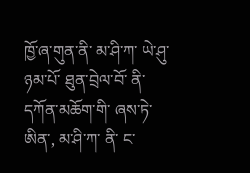ཁྱོ་ཞ་གུན་ནི་ མ་ཤི་ཀ་ ཡེ་ཤུ་ ཉམ་པོ་ ཐུན་བྲེལ་བོ་ ནི་ དཀོན་མཆོག་གི་ ཞས་ཏེ་ ཨིན་, མ་ཤི་ཀ་ ནི་ ང་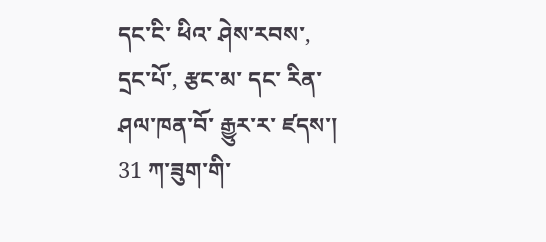དང་ངི་ ཕིའ་ ཤེས་རབས་, དྲང་པོ་, རྩང་མ་ དང་ རིན་ ཤལ་ཁན་བོ་ རྒྱུར་ར་ ཛདས་། 31 ཀ་ཟུག་གི་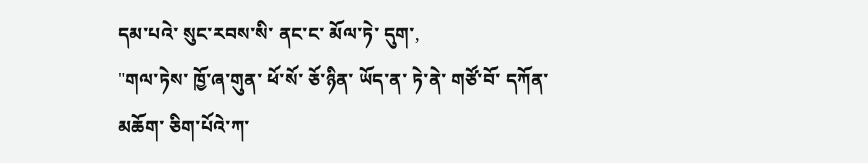དམ་པའེ་ སུང་རབས་སི་ ནང་ང་ མོལ་ཏེ་ དུག་,
"གལ་ཏེས་ ཁྱོ་ཞ་གུན་ ཕོ་སོ་ ཅོ་ཉིན་ ཡོད་ན་ ཏེ་ནེ་ གཙོ་བོ་ དཀོན་མཆོག་ ཅིག་པོའེ་ཀ་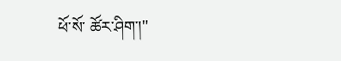ཕོ་སོ་ ཚོར་ཤིག་།"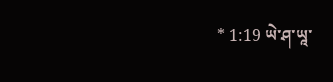* 1:19 ཡེ་ཤ་ཡཱ་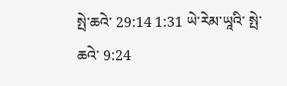སྤེ་ཆའེ་ 29:14 1:31 ཡེ་རེམ་ཡཱའི་ སྤེ་ཆའེ་ 9:24